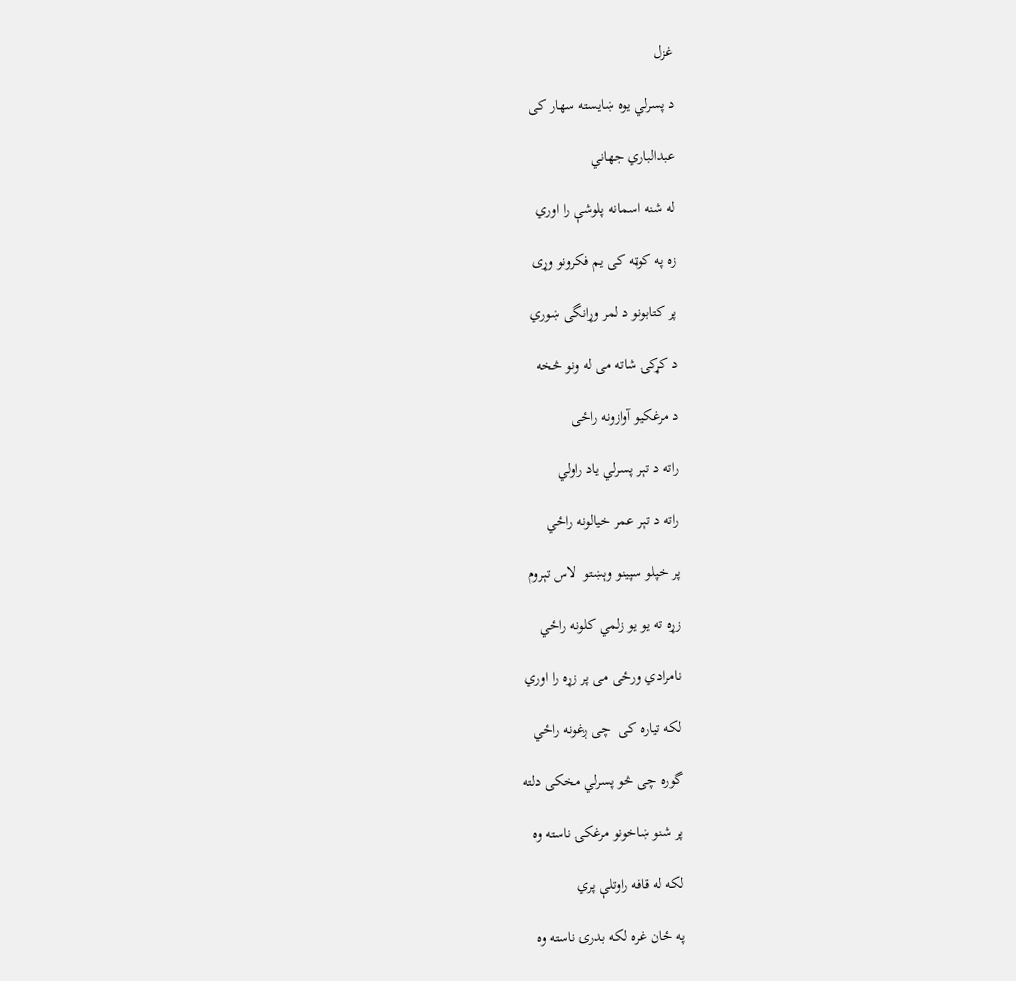غزل

د پسرلي یوه ښایسته سهار کی

عبدالباري جهاني

له شنه اسمانه پلوشې را اوري

زه په کوټه کی یم فکرونو وړی

پر کتابونو د لمر وړانگی ښوري

د کړکۍ شاته می له ونو څخه

د مرغکیو آوازونه راځی

راته د تېر پسرلي یاد راولي

راته د تېر عمر خیالونه راځي

پر خپلو سپینو وېښتو  لاس تېروم

زړه ته یو یو زلمي کلونه راځي

نامرادي ورځی می پر زړه را اوري

لکه تیاره کی  چی ږغونه راځي

گوره چی څو پسرلي مخکی دلته

پر شنو ښاخونو مرغکۍ ناسته وه

لکه له قافه راوتلې پري

په ځان غره لکه بدرۍ ناسته وه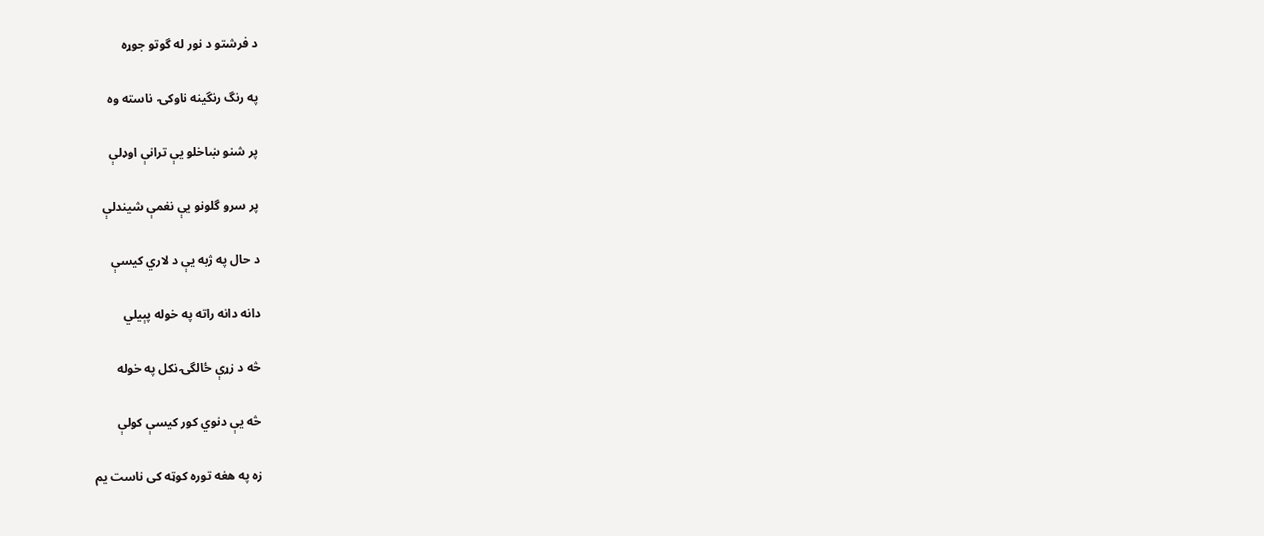د فرشتو د نور له گوتو جوړه

په رنگ رنگینه ناوکۍ  ناسته وه

پر شنو ښاخلو یې ترانې اوډلې

پر سرو گلونو یې نغمې شیندلې

د حال په ژبه یې د لاري کیسې

دانه دانه راته په خوله پېیلي

څه د زړې ځالگۍ نکل په خوله

څه یې دنوي کور کیسې کولې

زه په هغه توره کوټه کی ناست یم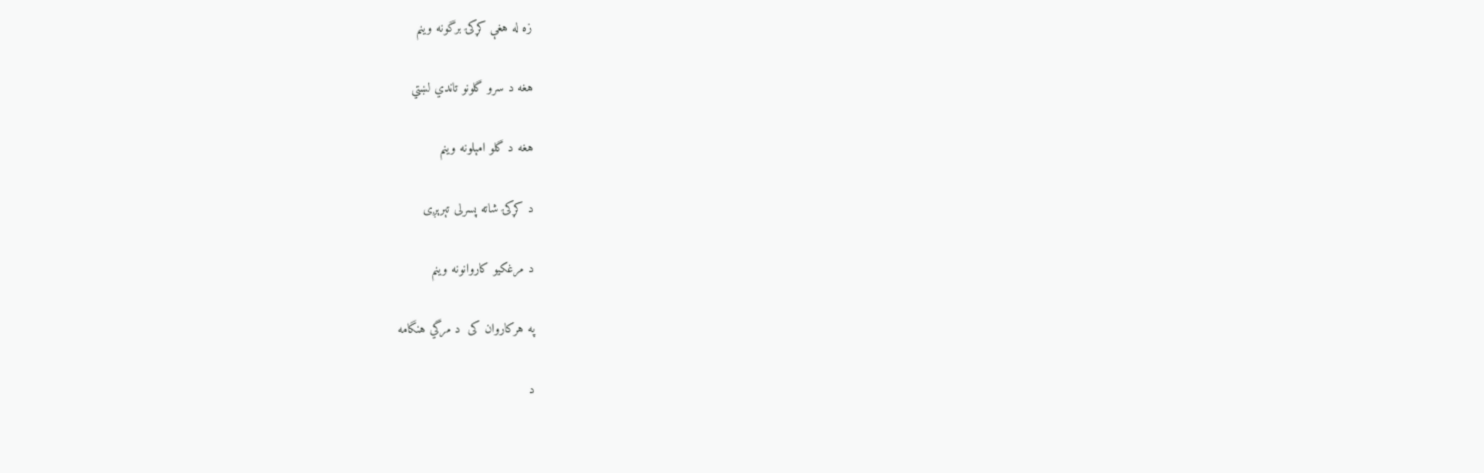زه له هغې کړکۍ برگونه وینم

هغه د سرو گلونو تاندي لښتي

هغه د گلو امېلونه وینم

د کړکۍ شاته پسرلی تېرېږی

د مرغکیو کاروانونه وینم

په هرکاروان کی  د مرگي هنگامه

د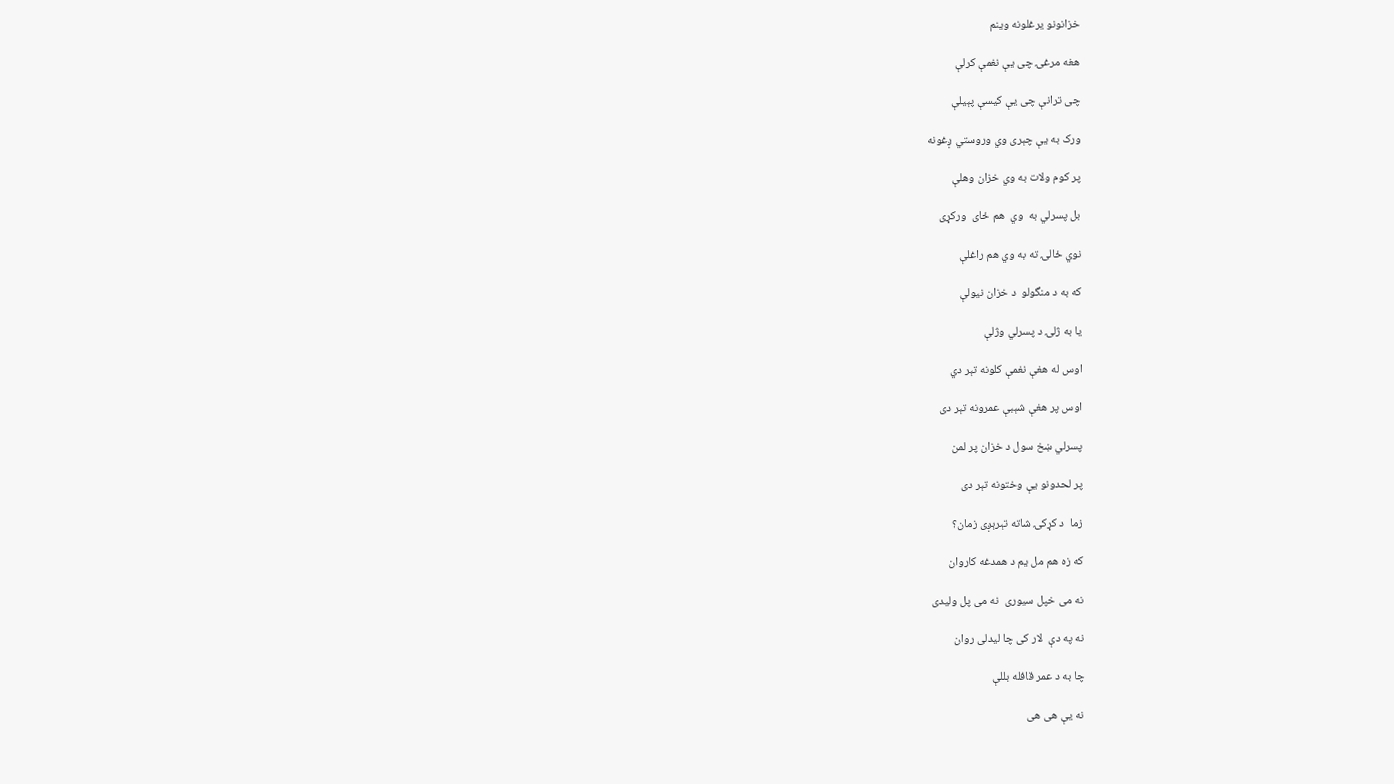خزانونو یرغلونه وینم

هغه مرغۍ چی یې نغمې کرلې

چی ترانې چی یې کیسې پېیلې

ورک به یې چېری وي وروستي ږغونه

پر کوم ولات به وي خزان وهلې

بل پسرلي به  وي  هم ځای  ورکړی

نوي ځالۍ ته به وي هم راغلې

که به د منگولو  د خزان نیولې

یا به ژلۍ د پسرلي وژلې

اوس له هغې نغمې کلونه تېر دي

اوس پر هغې شېبې عمرونه تېر دی

پسرلي ښخ سول د خزان پر لمن

پر لحدونو یې وختونه تېر دی

زما  د کړکۍ شاته تېرېږی زمان؟

که زه هم مل یم د همدغه کاروان

نه می خپل سیوری  نه می پل ولیدی

نه په دې  لار کی چا لیدلی روان

چا به د عمر قافله بللې

نه یې هی هی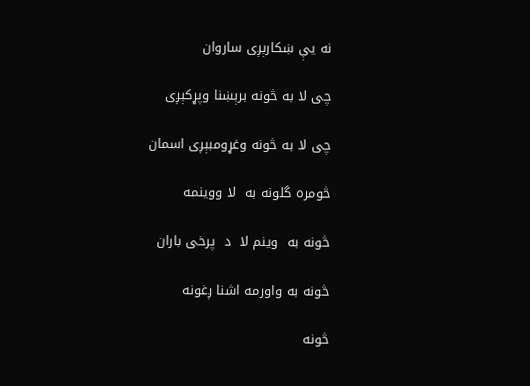نه یې ښکارېږی ساروان

چی لا به څونه برېښنا وپړکېږی

چی لا به څونه وغړومبېږی اسمان

څومره گلونه به  لا ووینمه

څونه به  وینم لا  د  پرخی باران

څونه به واورمه اشنا ږغونه

څونه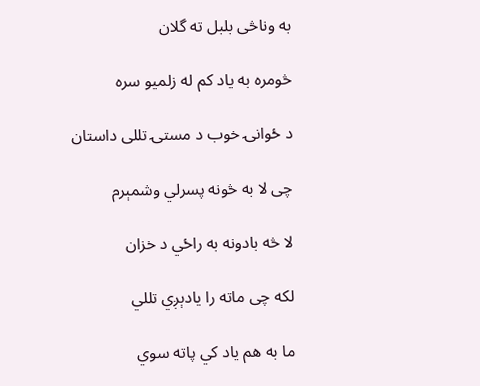به وناڅی بلبل ته گلان

څومره به یاد کم له زلمیو سره

د ځوانۍ خوب د مستۍ تللی داستان

چی لا به څونه پسرلي وشمېرم

لا څه بادونه به راځي د خزان

لکه چی ماته را یادېږي تللي

ما به هم یاد کي پاته سوي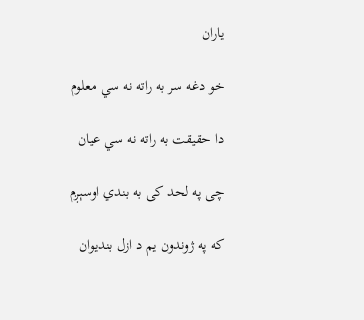یاران

خو دغه سر به راته نه سي معلوم

دا حقیقت به راته نه سي عیان

چی په لحد کی به بندي اوسېږم

که په ژوندون یم د ازل بندیوان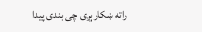راته ښکارېږی چی بندی پیدا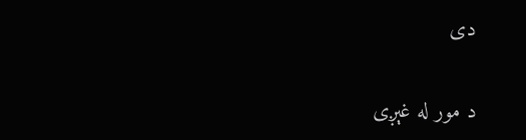دی

د مور له غېږی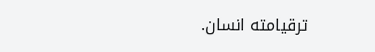ترقیامته انسان.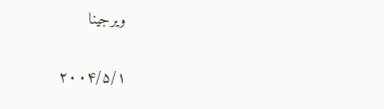ویرجینا

۲۰۰۴/۵/۱